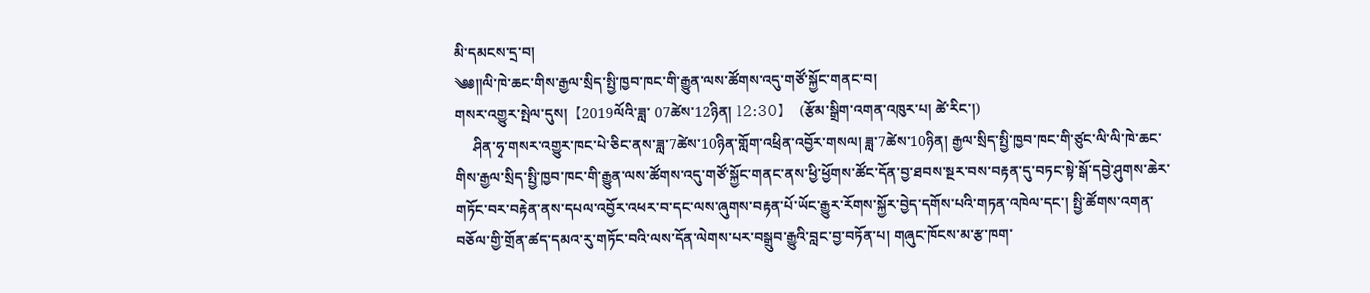མི་དམངས་དྲ་བ།
༄༅༎ལི་ཁེ་ཆང་གིས་རྒྱལ་སྲིད་སྤྱི་ཁྱབ་ཁང་གི་རྒྱུན་ལས་ཚོགས་འདུ་གཙོ་སྐྱོང་གནང་བ།
གསར་འགྱུར་སྤེལ་དུས།  【2019ལོའི་ཟླ་ 07ཚེས་12ཉིན། 12:30】   (རྩོམ་སྒྲིག་འགན་འཁུར་པ། ཚེ་རིང་།)
     ཤིན་ཧྭ་གསར་འགྱུར་ཁང་པེ་ཅིང་ནས་ཟླ་7ཚེས་10ཉིན་གློག་འཕྲིན་འབྱོར་གསལ། ཟླ་7ཚེས་10ཉིན། རྒྱལ་སྲིད་སྤྱི་ཁྱབ་ཁང་གི་ཙུང་ལི་ལི་ཁེ་ཆང་གིས་རྒྱལ་སྲིད་སྤྱི་ཁྱབ་ཁང་གི་རྒྱུན་ལས་ཚོགས་འདུ་གཙོ་སྐྱོང་གནང་ནས་ཕྱི་ཕྱོགས་ཚོང་དོན་བྱ་ཐབས་སྔར་བས་བརྟན་དུ་བཏང་སྟེ་སྒོ་དབྱེ་ཤུགས་ཆེར་གཏོང་བར་བརྟེན་ནས་དཔལ་འབྱོར་འཕར་བ་དང་ལས་ཞུགས་བརྟན་པོ་ཡོང་རྒྱུར་རོགས་སྐྱོར་བྱེད་དགོས་པའི་གཏན་འཁེལ་དང་། སྤྱི་ཚོགས་འགན་བཅོལ་གྱི་གྲོན་ཚད་དམའ་རུ་གཏོང་བའི་ལས་དོན་ལེགས་པར་བསྒྲུབ་རྒྱུའི་བླང་བྱ་བཏོན་པ། གཞུང་ཁོངས་མ་རྩ་ཁག་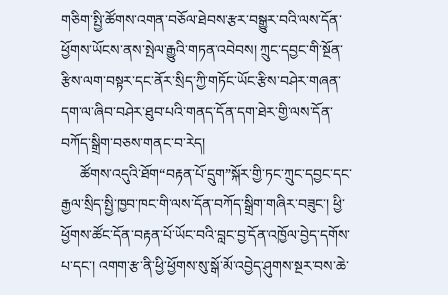གཅིག་སྤྱི་ཚོགས་འགན་བཅོལ་ཐེབས་རྩར་བསྒྱུར་བའི་ལས་དོན་ཕྱོགས་ཡོངས་ནས་སྤེལ་རྒྱུའི་གཏན་འབེབས། ཀྲུང་དབྱང་གི་སྔོན་རྩིས་ལག་བསྟར་དང་ནོར་སྲིད་ཀྱི་གཏོང་ཡོང་རྩིས་བཤེར་གཞན་དག་ལ་ཞིབ་བཤེར་ཐུབ་པའི་གནད་དོན་དག་ཐེར་གྱི་ལས་དོན་བཀོད་སྒྲིག་བཅས་གནང་བ་རེད།
     ཚོགས་འདུའི་ཐོག“བརྟན་པོ་དྲུག”སྐོར་གྱི་ཏང་ཀྲུང་དབྱང་དང་རྒྱལ་སྲིད་སྤྱི་ཁྱབ་ཁང་གི་ལས་དོན་བཀོད་སྒྲིག་གཞིར་བཟུང་། ཕྱི་ཕྱོགས་ཚོང་དོན་བརྟན་པོ་ཡོང་བའི་བླང་བྱ་དོན་འཁྱོལ་བྱེད་དགོས་པ་དང་། འགག་རྩ་ནི་ཕྱི་ཕྱོགས་སུ་སྒོ་མོ་འབྱེད་ཤུགས་སྔར་བས་ཆེ་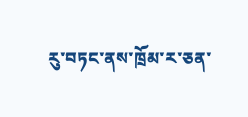རུ་བཏང་ནས་ཁྲོམ་ར་ཅན་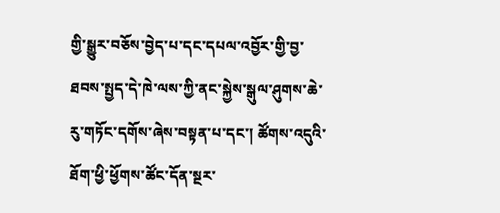གྱི་སྒྱུར་བཅོས་བྱེད་པ་དང་དཔལ་འབྱོར་གྱི་བྱ་ཐབས་སྤྱད་དེ་ཁེ་ལས་ཀྱི་ནང་སྐྱེས་སྒུལ་ཤུགས་ཆེ་རུ་གཏོང་དགོས་ཞེས་བསྟན་པ་དང་། ཚོགས་འདུའི་ཐོག་ཕྱི་ཕྱོགས་ཚོང་དོན་སྔར་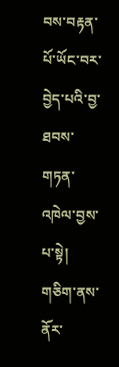བས་བརྟན་པོ་ཡོང་བར་བྱེད་པའི་བྱ་ཐབས་གཏན་འཁེལ་བྱས་པ་སྟེ། གཅིག་ནས་ནོར་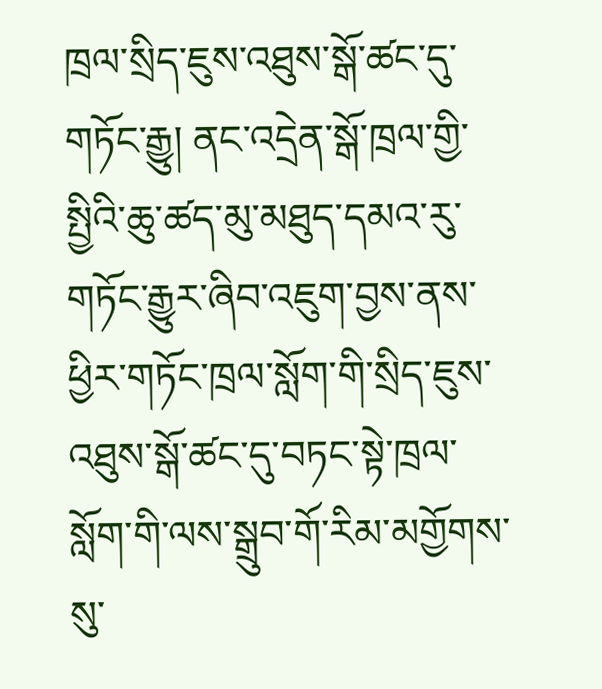ཁྲལ་སྲིད་ཇུས་འཐུས་སྒོ་ཚང་དུ་གཏོང་རྒྱུ། ནང་འདྲེན་སྒོ་ཁྲལ་གྱི་སྤྱིའི་ཆུ་ཚད་མུ་མཐུད་དམའ་རུ་གཏོང་རྒྱུར་ཞིབ་འཇུག་བྱས་ནས་ཕྱིར་གཏོང་ཁྲལ་སློག་གི་སྲིད་ཇུས་འཐུས་སྒོ་ཚང་དུ་བཏང་སྟེ་ཁྲལ་སློག་གི་ལས་སྒྲུབ་གོ་རིམ་མགྱོགས་སུ་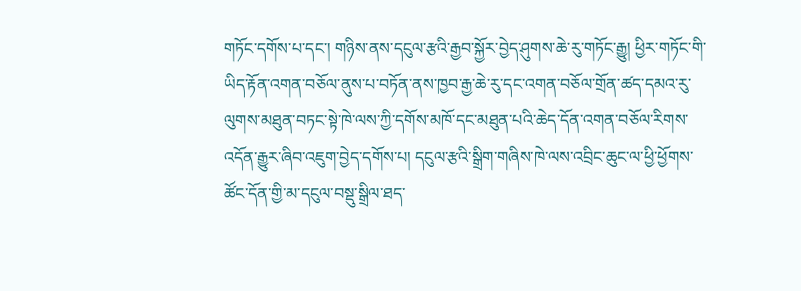གཏོང་དགོས་པ་དང་། གཉིས་ནས་དངུལ་རྩའི་རྒྱབ་སྐྱོར་བྱེད་ཤུགས་ཆེ་རུ་གཏོང་རྒྱུ། ཕྱིར་གཏོང་གི་ཡིད་རྟོན་འགན་བཅོལ་ནུས་པ་བཏོན་ནས་ཁྱབ་རྒྱ་ཆེ་རུ་དང་འགན་བཅོལ་གྲོན་ཚད་དམའ་རུ་ལུགས་མཐུན་བཏང་སྟེ་ཁེ་ལས་ཀྱི་དགོས་མཁོ་དང་མཐུན་པའི་ཆེད་དོན་འགན་བཅོལ་རིགས་འདོན་རྒྱུར་ཞིབ་འཇུག་བྱེད་དགོས་པ། དངུལ་རྩའི་སྒྲིག་གཞིས་ཁེ་ལས་འབྲིང་ཆུང་ལ་ཕྱི་ཕྱོགས་ཚོང་དོན་གྱི་མ་དངུལ་བསྡུ་སྒྲིལ་ཐད་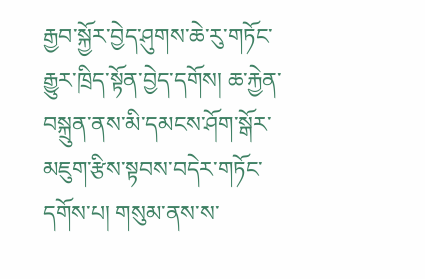རྒྱབ་སྐྱོར་བྱེད་ཤུགས་ཆེ་རུ་གཏོང་རྒྱུར་ཁྲིད་སྟོན་བྱེད་དགོས། ཆ་རྐྱེན་བསྐྲུན་ནས་མི་དམངས་ཤོག་སྒོར་མཇུག་རྩིས་སྟབས་བདེར་གཏོང་དགོས་པ། གསུམ་ནས་ས་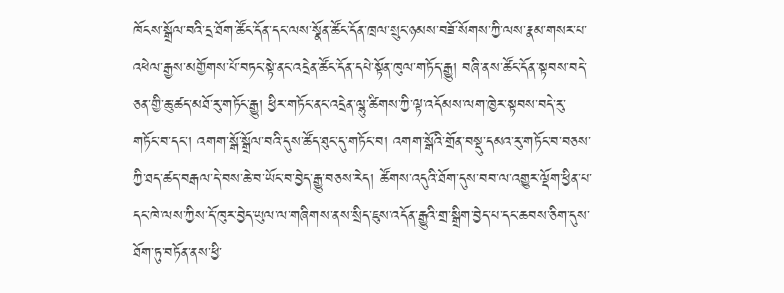ཁོངས་སྒྲོལ་བའི་དྲ་ཐོག་ཚོང་དོན་དང་ལས་སྣོན་ཚོང་དོན་ཁྲལ་སྲུང་ཉམས་བཟོ་སོགས་ཀྱི་ལས་རྣམ་གསར་པ་འཕེལ་རྒྱས་མགྱོགས་པོ་བཏང་སྟེ་ནང་འདྲེན་ཚོང་དོན་དཔེ་སྟོན་ཁུལ་གཏོད་རྒྱུ། བཞི་ནས་ཚོང་དོན་སྟབས་བདེ་ཅན་གྱི་ཆུ་ཚད་མཐོ་རུ་གཏོང་རྒྱུ། ཕྱིར་གཏོང་ནང་འདྲེན་ལྷུ་ཚིགས་ཀྱི་ལྟ་འདོམས་ལག་ཁྱེར་སྟབས་བདེ་རུ་གཏོང་བ་དང་། འགག་སྒོ་སྒྲོལ་བའི་དུས་ཚོད་ཐུང་དུ་གཏོང་བ། འགག་སྒོའི་གྲོན་བསྡུ་དམའ་རུ་གཏོང་བ་བཅས་ཀྱི་ཐད་ཚད་བརྒལ་དེ་བས་ཆེ་བ་ཡོང་བ་བྱེད་རྒྱུ་བཅས་རེད། ཚོགས་འདུའི་ཐོག་དུས་བབ་ལ་འགྱུར་ལྡོག་ཕྱིན་པ་དང་ཁེ་ལས་ཀྱིས་དོ་ཁུར་བྱེད་ཡུལ་ལ་གཞིགས་ནས་སྲིད་ཇུས་འདོན་རྒྱུའི་གྲ་སྒྲིག་བྱེད་པ་དང་ཆབས་ཅིག་དུས་ཐོག་ཏུ་བཏོན་ནས་ཕྱི་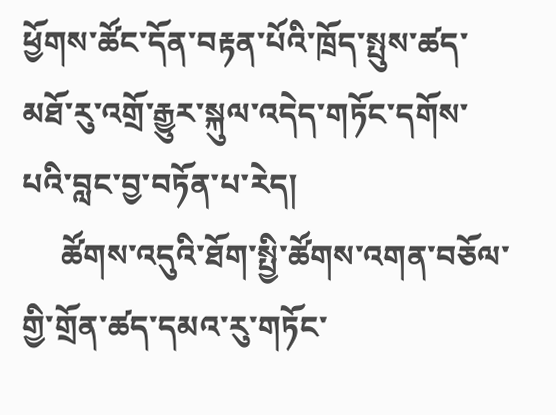ཕྱོགས་ཚོང་དོན་བརྟན་པོའི་ཁྲོད་སྤུས་ཚད་མཐོ་རུ་འགྲོ་རྒྱུར་སྐུལ་འདེད་གཏོང་དགོས་པའི་བླང་བྱ་བཏོན་པ་རེད།
     ཚོགས་འདུའི་ཐོག་སྤྱི་ཚོགས་འགན་བཅོལ་གྱི་གྲོན་ཚད་དམའ་རུ་གཏོང་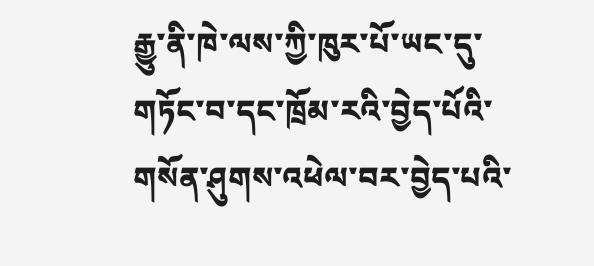རྒྱུ་ནི་ཁེ་ལས་ཀྱི་ཁུར་པོ་ཡང་དུ་གཏོང་བ་དང་ཁྲོམ་རའི་བྱེད་པོའི་གསོན་ཤུགས་འཕེལ་བར་བྱེད་པའི་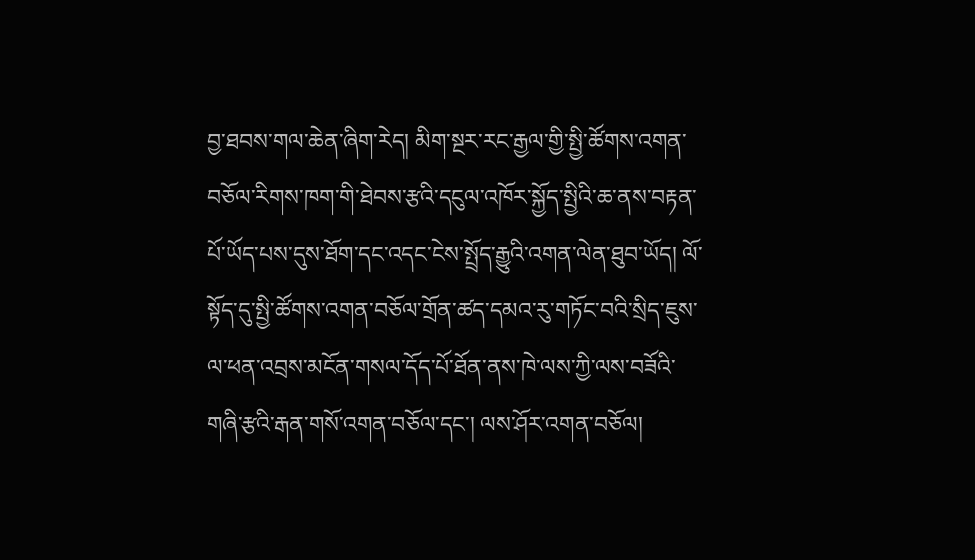བྱ་ཐབས་གལ་ཆེན་ཞིག་རེད། མིག་སྔར་རང་རྒྱལ་གྱི་སྤྱི་ཚོགས་འགན་བཅོལ་རིགས་ཁག་གི་ཐེབས་རྩའི་དངུལ་འཁོར་སྐྱོད་སྤྱིའི་ཆ་ནས་བརྟན་པོ་ཡོད་པས་དུས་ཐོག་དང་འདང་ངེས་སྤྲོད་རྒྱུའི་འགན་ལེན་ཐུབ་ཡོད། ལོ་སྟོད་དུ་སྤྱི་ཚོགས་འགན་བཅོལ་གྲོན་ཚད་དམའ་རུ་གཏོང་བའི་སྲིད་ཇུས་ལ་ཕན་འབྲས་མངོན་གསལ་དོད་པོ་ཐོན་ནས་ཁེ་ལས་ཀྱི་ལས་བཟོའི་གཞི་རྩའི་རྒན་གསོ་འགན་བཅོལ་དང་། ལས་ཤོར་འགན་བཅོལ།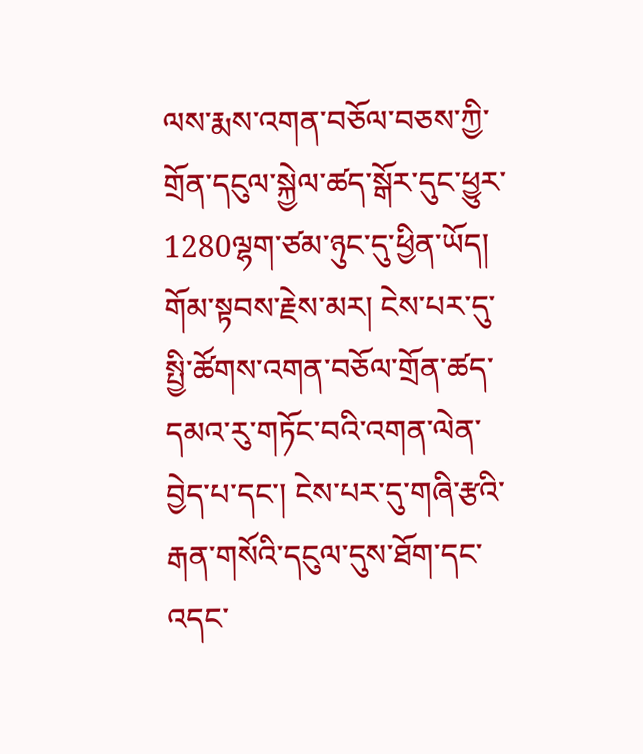ལས་རྨས་འགན་བཅོལ་བཅས་ཀྱི་གྲོན་དངུལ་སྐྱེལ་ཚད་སྒོར་དུང་ཕྱུར་1280ལྷག་ཙམ་ཉུང་དུ་ཕྱིན་ཡོད། གོམ་སྟབས་རྗེས་མར། ངེས་པར་དུ་སྤྱི་ཚོགས་འགན་བཅོལ་གྲོན་ཚད་དམའ་རུ་གཏོང་བའི་འགན་ལེན་བྱེད་པ་དང་། ངེས་པར་དུ་གཞི་རྩའི་རྒན་གསོའི་དངུལ་དུས་ཐོག་དང་འདང་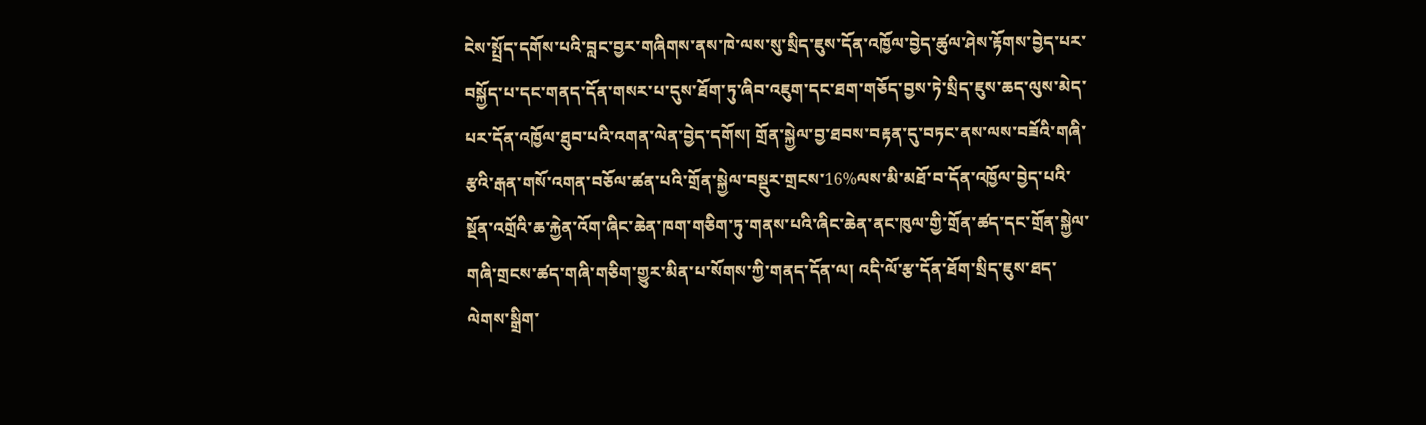ངེས་སྤྲོད་དགོས་པའི་བླང་བྱར་གཞིགས་ནས་ཁེ་ལས་སུ་སྲིད་ཇུས་དོན་འཁྱོལ་བྱེད་ཚུལ་ཤེས་རྟོགས་བྱེད་པར་བསྐྱོད་པ་དང་གནད་དོན་གསར་པ་དུས་ཐོག་ཏུ་ཞིབ་འཇུག་དང་ཐག་གཅོད་བྱས་ཏེ་སྲིད་ཇུས་ཆད་ལུས་མེད་པར་དོན་འཁྱོལ་ཐུབ་པའི་འགན་ལེན་བྱེད་དགོས། གྲོན་སྐྱེལ་བྱ་ཐབས་བརྟན་དུ་བཏང་ནས་ལས་བཟོའི་གཞི་རྩའི་རྒན་གསོ་འགན་བཅོལ་ཚན་པའི་གྲོན་སྐྱེལ་བསྡུར་གྲངས་16%ལས་མི་མཐོ་བ་དོན་འཁྱོལ་བྱེད་པའི་སྔོན་འགྲོའི་ཆ་རྐྱེན་འོག་ཞིང་ཆེན་ཁག་གཅིག་ཏུ་གནས་པའི་ཞིང་ཆེན་ནང་ཁུལ་གྱི་གྲོན་ཚད་དང་གྲོན་སྐྱེལ་གཞི་གྲངས་ཚད་གཞི་གཅིག་གྱུར་མིན་པ་སོགས་ཀྱི་གནད་དོན་ལ། འདི་ལོ་རྩ་དོན་ཐོག་སྲིད་ཇུས་ཐད་ལེགས་སྒྲིག་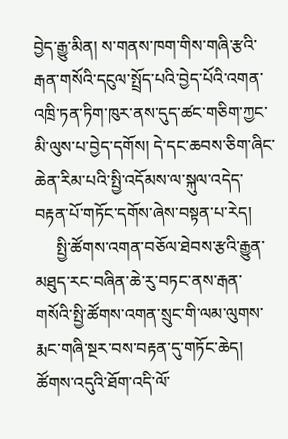བྱེད་རྒྱུ་མིན། ས་གནས་ཁག་གིས་གཞི་རྩའི་རྒན་གསོའི་དངུལ་སྤྲོད་པའི་བྱེད་པོའི་འགན་འཁྲི་ཏན་ཏིག་ཁུར་ནས་དུད་ཚང་གཅིག་ཀྱང་མི་ལུས་པ་བྱེད་དགོས། དེ་དང་ཆབས་ཅིག་ཞིང་ཆེན་རིམ་པའི་སྤྱི་འདོམས་ལ་སྐུལ་འདེད་བརྟན་པོ་གཏོང་དགོས་ཞེས་བསྟན་པ་རེད།
     སྤྱི་ཚོགས་འགན་བཅོལ་ཐེབས་རྩའི་རྒྱུན་མཐུད་རང་བཞིན་ཆེ་རུ་བཏང་ནས་རྒན་གསོའི་སྤྱི་ཚོགས་འགན་སྲུང་གི་ལམ་ལུགས་རྨང་གཞི་སྔར་བས་བརྟན་དུ་གཏོང་ཆེད། ཚོགས་འདུའི་ཐོག་འདི་ལོ་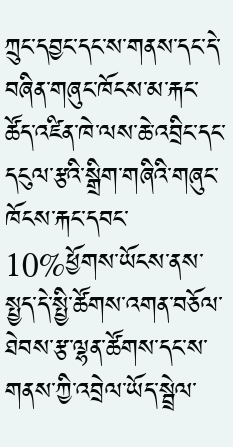ཀྲུང་དབྱང་དང་ས་གནས་དང་དེ་བཞིན་གཞུང་ཁོངས་མ་རྐང་ཚོད་འཛིན་ཁེ་ལས་ཆེ་འབྲིང་དང་དངུལ་རྩའི་སྒྲིག་གཞིའི་གཞུང་ཁོངས་རྐང་དབང་10%ཕྱོགས་ཡོངས་ནས་སྤྱད་དེ་སྤྱི་ཚོགས་འགན་བཅོལ་ཐེབས་རྩ་ལྷན་ཚོགས་དང་ས་གནས་ཀྱི་འབྲེལ་ཡོད་སྦྲེལ་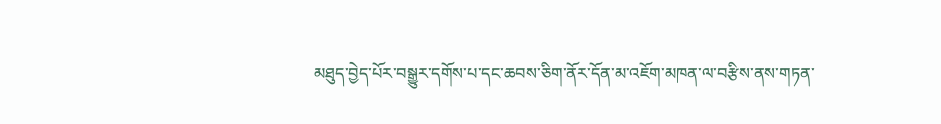མཐུད་བྱེད་པོར་བསྒྱུར་དགོས་པ་དང་ཆབས་ཅིག་ནོར་དོན་མ་འཇོག་མཁན་ལ་བརྩིས་ནས་གཏན་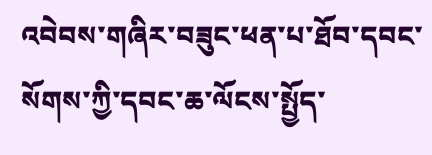འབེབས་གཞིར་བཟུང་ཕན་པ་ཐོབ་དབང་སོགས་ཀྱི་དབང་ཆ་ལོངས་སྤྱོད་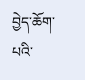བྱེད་ཆོག་པའི་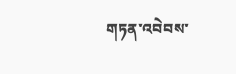གཏན་འབེབས་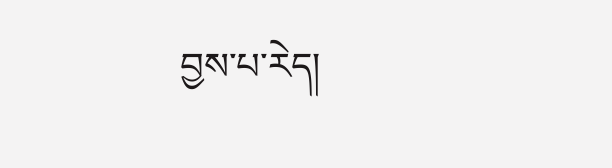བྱས་པ་རེད།